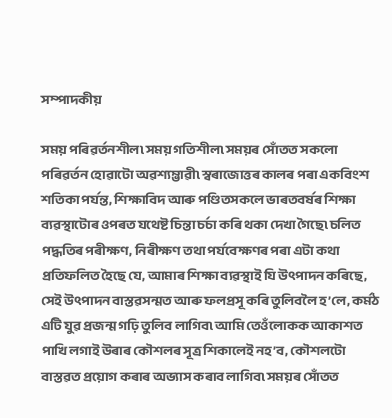সম্পাদকীয়

সময় পৰিৱৰ্তনশীল৷ সময় গতিশীল৷ সময়ৰ সোঁতত সকলো পৰিৱৰ্তন হোৱাটো অৱশ্যম্ভাৱী৷ স্বৰাজোত্তৰ কালৰ পৰা একবিংশ শতিকা পৰ্যন্ত, শিক্ষাবিদ আৰু পণ্ডিতসকলে ভাৰতবৰ্ষৰ শিক্ষা ব্যৱস্থাটোৰ ওপৰত যথেষ্ট চিন্তা চৰ্চা কৰি থকা দেখা গৈছে৷ চলিত পদ্ধতিৰ পৰীক্ষণ, নিৰীক্ষণ তথা পৰ্যবেক্ষণৰ পৰা এটা কথা প্ৰতিফলিত হৈছে যে, আমাৰ শিক্ষা ব্যৱস্থাই যি উৎপাদন কৰিছে, সেই উৎপাদন বাস্তৱসন্মত আৰু ফলপ্ৰসূ কৰি তুলিবলৈ হ’লে, কৰ্মঠ এটি যুৱ প্ৰজন্ম গঢ়ি তুলিব লাগিব৷ আমি তেওঁলোকক আকাশত পাখি লগাই উৰাৰ কৌশলৰ সূত্ৰ শিকালেই নহ’ব, কৌশলটো বাস্তৱত প্ৰয়োগ কৰাৰ অভ্যাস কৰাব লাগিব৷ সময়ৰ সোঁতত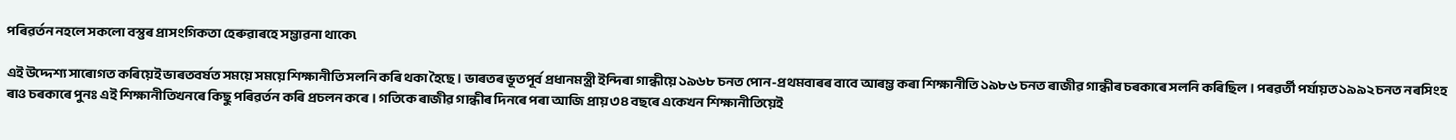পৰিৱৰ্তন নহলে সকলো বস্তুৰ প্ৰাসংগিকতা হেৰুৱাৰহে সম্ভাৱনা থাকে৷

এই উদ্দেশ্য সাৰোগত কৰিয়েই ভাৰতবৰ্ষত সময়ে সময়ে শিক্ষানীতি সলনি কৰি থকা হৈছে। ভাৰতৰ ভূতপূৰ্ব প্ৰধানমন্ত্ৰী ইন্দিৰা গান্ধীয়ে ১৯৬৮ চনত পোন-প্ৰথমবাৰৰ বাবে আৰম্ভ কৰা শিক্ষানীতি ১৯৮৬ চনত ৰাজীৱ গান্ধীৰ চৰকাৰে সলনি কৰিছিল। পৰৱৰ্তী পৰ্যায়ত ১৯৯২ চনত নৰসিংহ ৰাও চৰকাৰে পুনঃ এই শিক্ষানীতিখনৰে কিছু পৰিৱৰ্তন কৰি প্ৰচলন কৰে। গতিকে ৰাজীৱ গান্ধীৰ দিনৰে পৰা আজি প্ৰায় ৩৪ বছৰে একেখন শিক্ষানীতিয়েই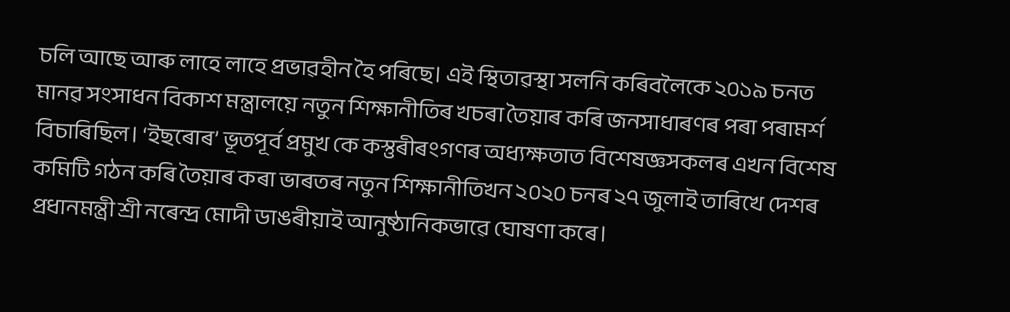চলি আছে আৰু লাহে লাহে প্ৰভাৱহীন হৈ পৰিছে। এই স্থিতাৱস্থা সলনি কৰিবলৈকে ২০১৯ চনত মানৱ সংসাধন বিকাশ মন্ত্ৰালয়ে নতুন শিক্ষানীতিৰ খচৰা তৈয়াৰ কৰি জনসাধাৰণৰ পৰা পৰামৰ্শ বিচাৰিছিল। ‘ইছৰোৰ’ ভূতপূৰ্ব প্ৰমুখ কে কস্তুৰীৰংগণৰ অধ্যক্ষতাত বিশেষজ্ঞসকলৰ এখন বিশেষ কমিটি গঠন কৰি তৈয়াৰ কৰা ভাৰতৰ নতুন শিক্ষানীতিখন ২০২০ চনৰ ২৭ জুলাই তাৰিখে দেশৰ প্ৰধানমন্ত্ৰী শ্ৰী নৰেন্দ্ৰ মোদী ডাঙৰীয়াই আনুষ্ঠানিকভাৱে ঘোষণা কৰে।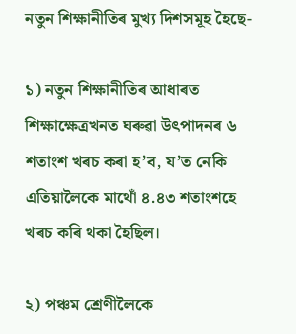নতুন শিক্ষানীতিৰ মুখ্য দিশসমূহ হৈছে-

১) নতুন শিক্ষানীতিৰ আধাৰত শিক্ষাক্ষেত্ৰখনত ঘৰুৱা উৎপাদনৰ ৬ শতাংশ খৰচ কৰা হ’ব, য’ত নেকি এতিয়ালৈকে মাথোঁ ৪.৪৩ শতাংশহে খৰচ কৰি থকা হৈছিল।

২) পঞ্চম শ্ৰেণীলৈকে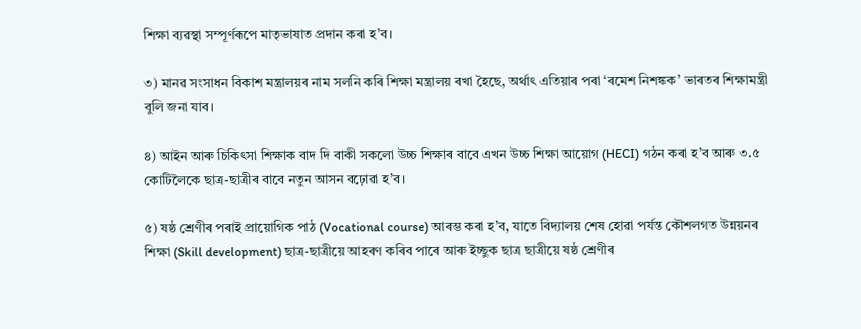শিক্ষা ব্যৱস্থা সম্পূৰ্ণৰূপে মাতৃভাষাত প্ৰদান কৰা হ’ব।

৩) মানৱ সংসাধন বিকাশ মন্ত্ৰালয়ৰ নাম সলনি কৰি শিক্ষা মন্ত্ৰালয় ৰখা হৈছে, অৰ্থাৎ এতিয়াৰ পৰা ‘ৰমেশ নিশঙ্কক’ ভাৰতৰ শিক্ষামন্ত্ৰী বুলি জনা যাব।

৪) আইন আৰু চিকিৎসা শিক্ষাক বাদ দি বাকী সকলো উচ্চ শিক্ষাৰ বাবে এখন উচ্চ শিক্ষা আয়োগ (HECI) গঠন কৰা হ’ব আৰু ৩.৫ কোটিলৈকে ছাত্ৰ-ছাত্ৰীৰ বাবে নতুন আসন বঢ়োৱা হ’ব।

৫) ষষ্ঠ শ্ৰেণীৰ পৰাই প্ৰায়োগিক পাঠ (Vocational course) আৰম্ভ কৰা হ’ব, যাতে বিদ্যালয় শেষ হোৱা পৰ্যন্ত কৌশলগত উন্নয়নৰ শিক্ষা (Skill development) ছাত্ৰ-ছাত্ৰীয়ে আহৰণ কৰিব পাৰে আৰু ইচ্ছুক ছাত্ৰ ছাত্ৰীয়ে ষষ্ঠ শ্ৰেণীৰ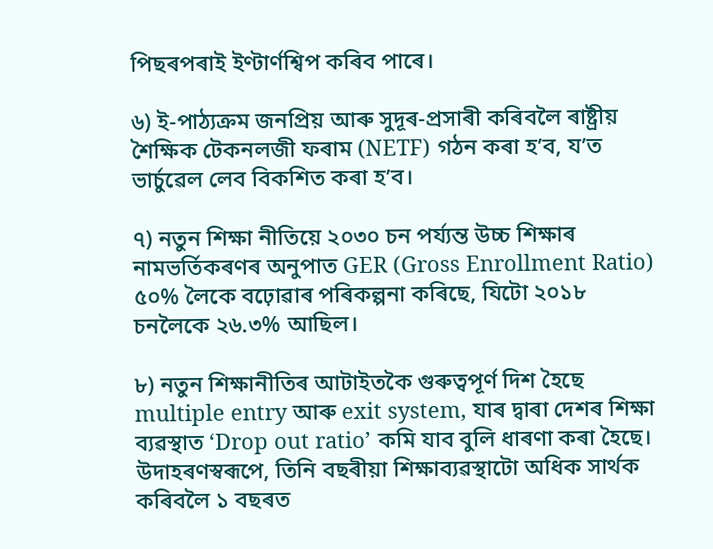পিছৰপৰাই ইণ্টার্ণশ্বিপ কৰিব পাৰে।

৬) ই-পাঠ্যক্ৰম জনপ্ৰিয় আৰু সুদূৰ-প্ৰসাৰী কৰিবলৈ ৰাষ্ট্ৰীয় শৈক্ষিক টেকনলজী ফৰাম (NETF) গঠন কৰা হ’ব, য’ত ভাৰ্চুৱেল লেব বিকশিত কৰা হ’ব।

৭) নতুন শিক্ষা নীতিয়ে ২০৩০ চন পৰ্য্যন্ত উচ্চ শিক্ষাৰ নামভৰ্তিকৰণৰ অনুপাত GER (Gross Enrollment Ratio) ৫০% লৈকে বঢ়োৱাৰ পৰিকল্পনা কৰিছে, যিটো ২০১৮ চনলৈকে ২৬.৩% আছিল।

৮) নতুন শিক্ষানীতিৰ আটাইতকৈ গুৰুত্বপূৰ্ণ দিশ হৈছে multiple entry আৰু exit system, যাৰ দ্বাৰা দেশৰ শিক্ষা ব্যৱস্থাত ‘Drop out ratio’ কমি যাব বুলি ধাৰণা কৰা হৈছে। উদাহৰণস্বৰূপে, তিনি বছৰীয়া শিক্ষাব্যৱস্থাটো অধিক সাৰ্থক কৰিবলৈ ১ বছৰত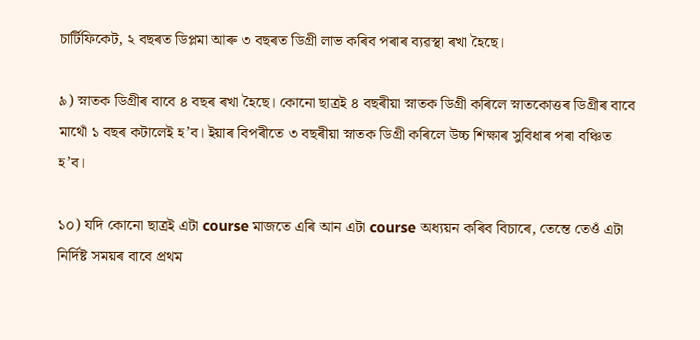চাৰ্টিফিকেট, ২ বছৰত ডিপ্লমা আৰু ৩ বছৰত ডিগ্ৰী লাভ কৰিব পৰাৰ ব্যৱস্থা ৰখা হৈছে।

৯) স্নাতক ডিগ্ৰীৰ বাবে ৪ বছৰ ৰখা হৈছে। কোনো ছাত্ৰই ৪ বছৰীয়া স্নাতক ডিগ্ৰী কৰিলে স্নাতকোত্তৰ ডিগ্ৰীৰ বাবে মাথোঁ ১ বছৰ কটালেই হ’ব। ইয়াৰ বিপৰীতে ৩ বছৰীয়া স্নাতক ডিগ্ৰী কৰিলে উচ্চ শিক্ষাৰ সুবিধাৰ পৰা বঞ্চিত হ’ব।

১০) যদি কোনো ছাত্ৰই এটা course মাজতে এৰি আন এটা course অধ্যয়ন কৰিব বিচাৰে, তেন্তে তেওঁ এটা নিৰ্দিষ্ট সময়ৰ বাবে প্ৰথম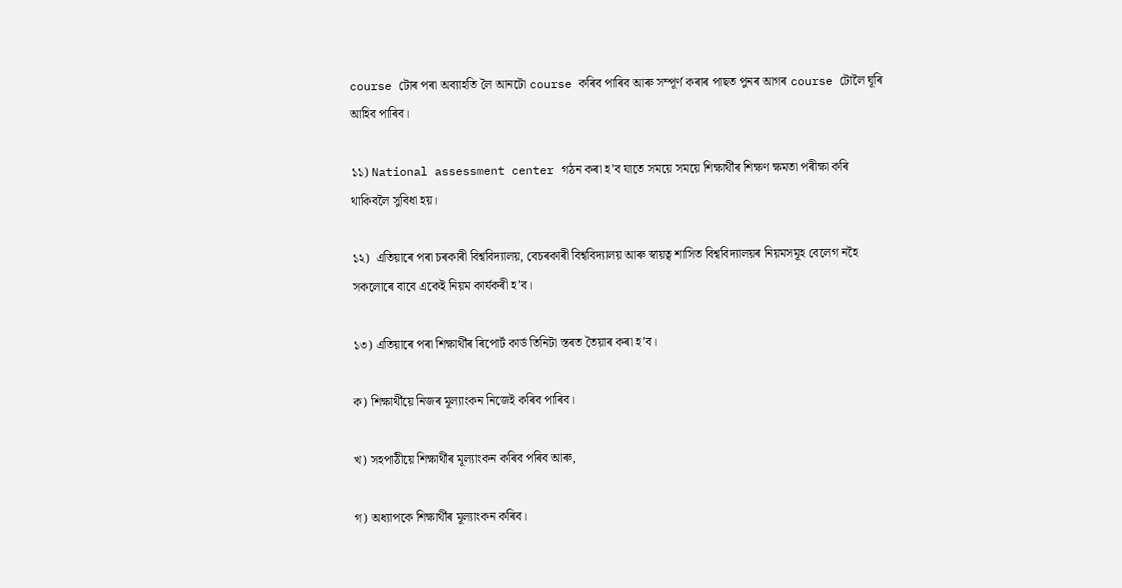course টোৰ পৰা অব্যাহতি লৈ আনটো course কৰিব পাৰিব আৰু সম্পূৰ্ণ কৰাৰ পাছত পুনৰ আগৰ course টোলৈ ঘূৰি আহিব পাৰিব।

১১) National assessment center গঠন কৰা হ’ব যাতে সময়ে সময়ে শিক্ষাৰ্থীৰ শিক্ষণ ক্ষমতা পৰীক্ষা কৰি থাকিবলৈ সুবিধা হয়।

১২)  এতিয়াৰে পৰা চৰকাৰী বিশ্ববিদ্যালয়, বেচৰকাৰী বিশ্ববিদ্যালয় আৰু স্বায়ত্ব শাসিত বিশ্ববিদ্যালয়ৰ নিয়মসমূহ বেলেগ নহৈ সকলোৰে বাবে একেই নিয়ম কাৰ্যকৰী হ’ব।

১৩) এতিয়াৰে পৰা শিক্ষাৰ্থীৰ ৰিপোৰ্ট কাৰ্ড তিনিটা স্তৰত তৈয়াৰ কৰা হ’ব।

ক) শিক্ষাৰ্থীয়ে নিজৰ মূল্যাংকন নিজেই কৰিব পাৰিব।

খ) সহপাঠীয়ে শিক্ষাৰ্থীৰ মূল্যাংকন কৰিব পৰিব আৰু,

গ) অধ্যাপকে শিক্ষাৰ্থীৰ মূল্যাংকন কৰিব।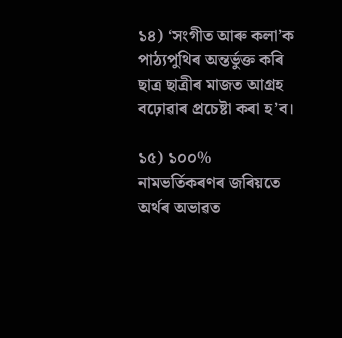১৪) ‘সংগীত আৰু কলা’ক পাঠ্যপুথিৰ অন্তৰ্ভুক্ত কৰি ছাত্ৰ ছাত্ৰীৰ মাজত আগ্ৰহ বঢ়োৱাৰ প্ৰচেষ্টা কৰা হ’ব।

১৫) ১০০% নামভৰ্তিকৰণৰ জৰিয়তে অৰ্থৰ অভাৱত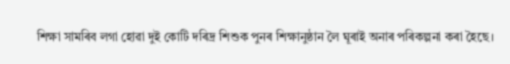শিক্ষা সামৰিব লগা হোৱা দুই কোটি দৰিদ্ৰ শিশুক পুনৰ শিক্ষানুষ্ঠান লৈ ঘূৰাই অনাৰ পৰিকল্পনা কৰা হৈছে।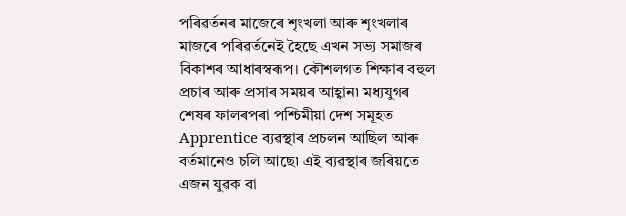পৰিৱৰ্তনৰ মাজেৰে শৃংখলা আৰু শৃংখলাৰ মাজৰে পৰিৱৰ্তনেই হৈছে এখন সভ্য সমাজৰ বিকাশৰ আধাৰস্বৰূপ। কৌশলগত শিক্ষাৰ বহুল প্ৰচাৰ আৰু প্ৰসাৰ সময়ৰ আহ্বান৷ মধ্যযুগৰ শেষৰ ফালৰপৰা পশ্চিমীয়া দেশ সমূহত Apprentice ব্যৱস্থাৰ প্ৰচলন আছিল আৰু বৰ্তমানেও চলি আছে৷ এই ব্যৱস্থাৰ জৰিয়তে এজন যুৱক বা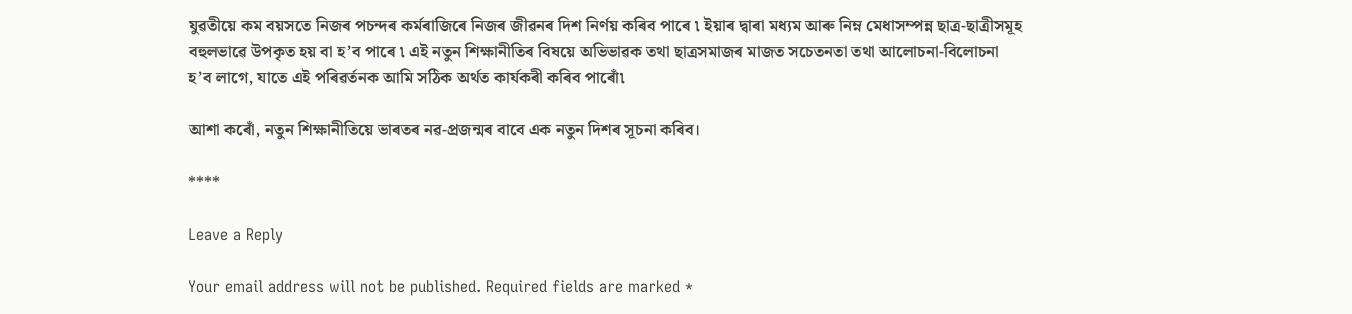যুৱতীয়ে কম বয়সতে নিজৰ পচন্দৰ কৰ্মৰাজিৰে নিজৰ জীৱনৰ দিশ নিৰ্ণয় কৰিব পাৰে ৷ ইয়াৰ দ্বাৰা মধ্যম আৰু নিম্ন মেধাসম্পন্ন ছাত্ৰ-ছাত্ৰীসমূহ বহুলভাৱে উপকৃত হয় বা হ’ব পাৰে ৷ এই নতুন শিক্ষানীতিৰ বিষয়ে অভিভাৱক তথা ছাত্ৰসমাজৰ মাজত সচেতনতা তথা আলোচনা-বিলোচনা হ’ব লাগে, যাতে এই পৰিৱৰ্তনক আমি সঠিক অৰ্থত কাৰ্যকৰী কৰিব পাৰোঁ৷

আশা কৰোঁ, নতুন শিক্ষানীতিয়ে ভাৰতৰ নৱ-প্ৰজন্মৰ বাবে এক নতুন দিশৰ সূচনা কৰিব।

****

Leave a Reply

Your email address will not be published. Required fields are marked *